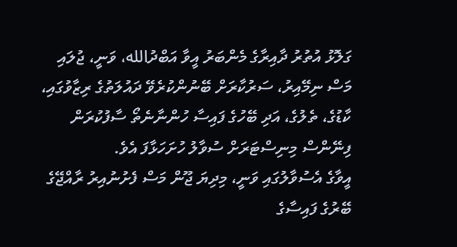ގަލޮޅު އުތުރު ދާއިރާގެ މެންބަރު އީވާ އަބްދުالله، ވަނީ، ޖުލައި މަސް ނިމޭއިރު، ސަރުކާރަށް ބޭނުންކުރެވޭ ދައުލަތުގެ ރިޒާވުގައި، ކާޑުގެ، ތެލުގެ، އަދި ބޭހުގެ ފައިސާ ހުންނާނެތޯ ސާފުކުރަން ފިނޭންސް މިނިސްޓަރަށް ސުވާލު ހުށަހަޅާފަ އެވެ.
އީވާގެ އެސުވާލުގައި ވަނީ، މިދިޔަ ޖޫން މަސް ފެށުނުއިރު ރާއްޖޭގެ ބޭރުގެ ފައިސާގެ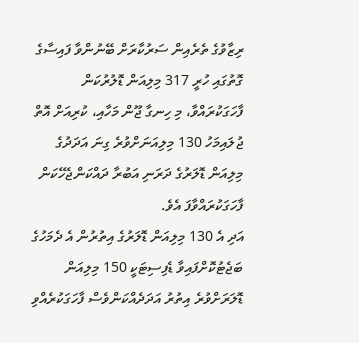ރިޒާވުގެ ތެރެއިން ސަރުކާރަށް ބޭނުންވާ ފައިސާގެ ގޮތުގައި ހުރީ 317 މިލިއަން ޑޮލުރުކަން ފާހަގަކުރައްވާ، މި ހިނގާ ޖޫން މަހާއި، ކުރިއަށް އޮތް ޖުލައިމަހު 130 މިލިއަނަށްވުރެ ގިނަ އަދަދުގެ މިލިއަން ޑޮލަރުގެ ދަރަނި އަބުރާ ދައްކަންޖެހޭކަން ފާހަގަކުރައްވާފަ އެވެ.
އަދި އެ 130 މިލިއަން ޑޮލަރުގެ އިތުރުން އެ ދެމަހުގެ ބަޖެޓުކޮށްފައިވާ ޑެފިސިޓަކީ 150 މިލިއަން ޑޮލަރަށްވުރެ އިތުރު އަދަދެއްކަންވެސް ފާހަގަކުރެއްވި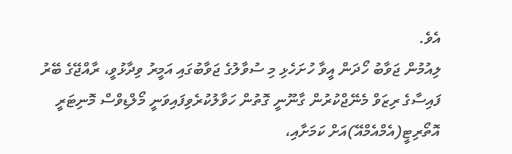އެވެ.
ލިއުމުން ޖަވާބު ހޯދަން އީވާ ހުށަހެޅި މި ސުވާލުގެ ޖަވާބުގައި އަމީރު ވިދާޅުވީ، ރާއްޖޭގެ ބޭރު ފައިސާގެ ރިޒަވް މެނޭޖްކުރުން ގާނޫނީ ގޮތުން ހަވާލުކުރެވިފައިވަނީ މޯލްޑިވްސް މޮނިޓަރީ އޮތޯރިޓީ(އެމްއެމްއޭ)އަށް ކަމަށާއި،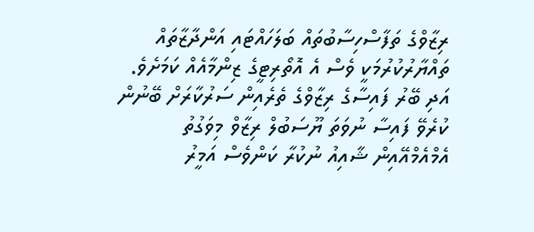ރިޒާވްގެ ތަފާސްހިސާބުތައް ބަލަހައްޓައި އަންދާޒާތައް ތައްޔާރުކުރުމަކީ ވެސް އެ އޮތޯރިޓީގެ ޒިންމާއެއް ކަމަށެވެ.
އަދި ބޭރު ފައިސާގެ ރިޒާވްގެ ތެރެއިން ސަރުކާރަށް ބޭނުން ކުރެވޭ ފައިސާ ނުވަތަ ޔޫސަބުލް ރިޒާވް މިވަގުތު އެމްއެމްއޭއިން ޝާއިއު ނުކުރާ ކަންވެސް އަމީރު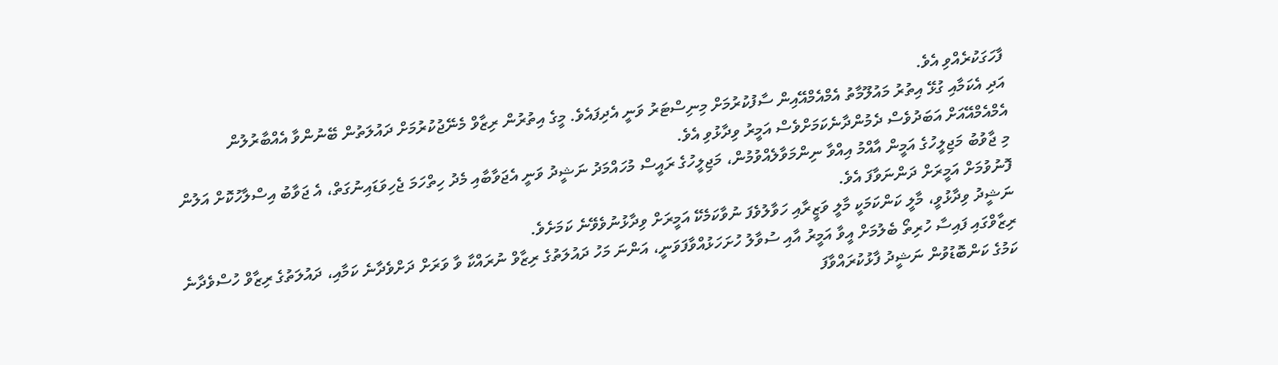ފާހަގަކުރެއްވި އެވެ.
އަދި އެކަމާއި ގުޅޭ އިތުރު މައުލޫމާތު އެމްއެމްއޭއިން ސާފުކުރުމަށް މިނިސްޓަރު ވަނީ އެދިފައެވެ. މީގެ އިތުރުން ރިޒާވް މެނޭޖުކުރުމަށް ދައުލަތުން ބޭނުންވާ އެއްބާރުލުން އެމްއެމްއޭއަށް އަބަދުވެސް ދެމުންދާނެކަމަށްވެސް އަމީރު ވިދާޅުވި އެވެ.
މި ޖާވުބު މަޖިލީހުގެ އަމީން އާއްމު އިއްވާ ނިންމަވާލެއްވުމުން، މަޖިލީހުގެ ރައީސް މުހައްމަދު ނަޝީދު ވަނީ އެޖަވާބާއި މެދު ހިތްހަމަ ޖެހިވަޑައިނުގަތް، އެ ޖަވާބު އިސްލާހުކޮށް އަލުން ފޮނުވުމަށް އަމީރަށް ދަންނަވާފަ އެވެ.
ނަޝީދު ވިދާޅުވީ، މާލީ ކަންކަމަކީ މާލީ ވަޒީރާއި ހަވާލުވެފަ ނުވާކަމެކޭ އަމީރަށް ވިދާޅުނުވެވޭނެ ކަމަށެވެ.
ރިޒާވްގައި ފައިސާ ހުރިތޯ ބެލުމަށް އީވާ އަމީރު އާއި ސުވާލު ހުށަހަޅުއްވާފަވަނީ، އަންނަ މަހު ދައުލަތުގެ ރިޒާވް ނުރައްކާ ވާ ވަރަށް ދަށްވެދާނެ ކަމާއި، ދައުލަތުގެ ރިޒާވް ހުސްވެދާނެ ކަމުގެ ކަންބޮޑުވުން ނަޝީދު ފާޅުކުރައްވާފަ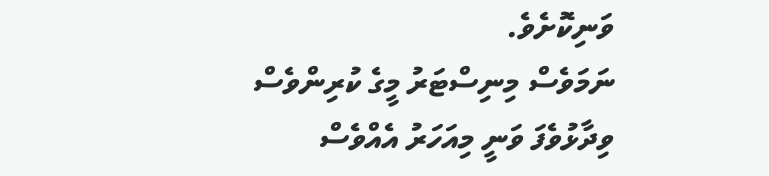ވަނިކޮށެވެ.
ނަމަވެސް މިނިސްޓަރު މީގެ ކުރިންވެސް ވިދާޅުވެފަ ވަނީ މިއަހަރު އެއްވެސް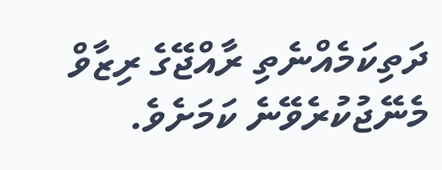ދަތިކަމެއްނެތި ރާއްޖޭގެ ރިޒާވް މެނޭޖުކުރެވޭނެ ކަމަށެވެ.